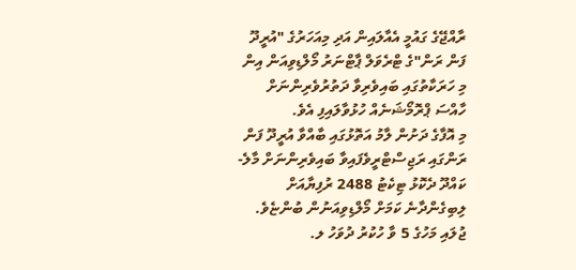ރާއްޖޭގެ ގައުމީ އެއާލައިން އަދި މިއަހަރުގެ "އުރީދޫ ފަން ރަން"ގެ ޓްރެވަލް ޕާޓްނަރު މޯލްޑިވިއަން އިން މި ހަރަކާތުގައި ބައިވެރިވާ ދަތުރުވެރިންނަށް ހާއްސަ ޕްރޮމޯޝަނެއް ހުޅުވާލައިފި އެވެ.
މި އޮފާގެ ދަށުން ލާމު އަތޮޅުގައި ބާއްވާ އުރީދޫ ފަން ރަންގައި ރަޖިސްޓްރީވެފައިވާ ބައިވެރިންނަށް މާލެ- ކައްދޫ ދެކޮޅު ޓިކެޓު 2488 ރުފިޔާއަށް ލިބިގެންދާނެ ކަމަށް މޯލްޑިވިއަނުން ބުންޏެވެ.
ޖުލައި މަހުގެ 5 ވާ ހުކުރު ދުވަހު ލ.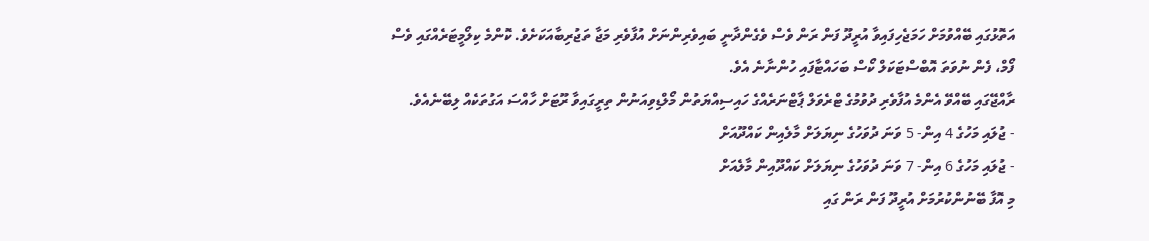އަތޮޅުގައި ބޭއްވުމަށް ހަމަޖެހިފައިވާ އުރީދޫ ފަން ރަން ވެސް ވެގެންދާނީ ބައިވެރިންނަށް އުފާވެރި މަޖާ ތަޖުރިބާއަކަށެވެ. ކޮންމެ ކިލޯމީޓަރެއްގައި ވެސް ފޯމް، ފެން ނުވަތަ އޮބްސްޓަކަލް ކޯސް ބަހައްޓާފައި ހުންނާނެ އެވެ.
ރާއްޖޭގައި ބޭއްވޭ އެންމެ އުފާވެރި ދުވުމުގެ ޓްރެވަލް ޕާޓްނަރެއްގެ ހައިސިއްޔަތުން މޯލްޑިވިއަނުން ތިރީގައިވާ ރޫޓަށް ހާއްސަ އަގުތަކެއް ލިބޭނެއެވެ.
- ޖުލައި މަހުގެ 4 އިން- 5 ވަނަ ދުވަހުގެ ނިޔަލަށް މާލެއިން ކައްދޫއަށް
- ޖުލައި މަހުގެ 6 އިން- 7 ވަނަ ދުވަހުގެ ނިޔަލަށް ކައްދޫއިން މާލެއަށް
މި އޮފާ ބޭނުންކުރުމަށް އުރީދޫ ފަން ރަން ގައި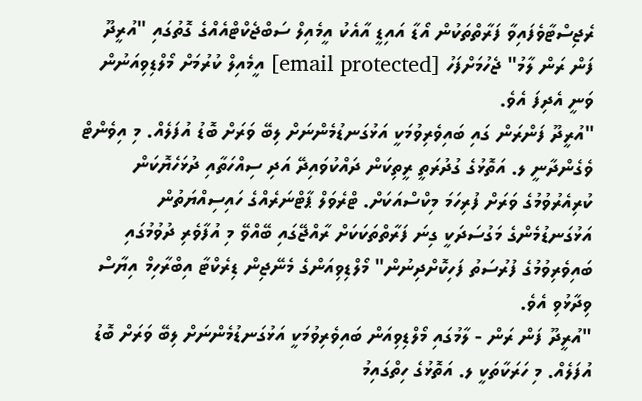ރެޖިސްޓާވެފައިވާ ފަރާތްތަކުން އޯޑާ އައިޑީ އާއެކު އީމެއިލް ސަބްޖެކްޓްއެއްގެ ގޮތުގައި "އުރީދޫ ފަން ރަން ލާމު" ޖެހުމަށްފަހު [email protected] އީމެއިލް ކުރުމަށް މޯލްޑިވިއަނުން ވަނީ އެދިފަ އެވެ.
"އުރީދޫ ފަންރަން ގައި ބައިވެރިވުމަކީ އަޅުގަނޑުމެންނަށް ލިބޭ ވަރަށް ބޮޑު އުފަލެއް. މި އިވެންޓް ވެގެންދާނީ ލ. އަތޮޅުގެ ގުދުރަތީ ރީތިކަން ދައްކުވައިދޭ އަދި ސިއްހަތާއި ދުޅަހެޔޮކަން ކުރިއެރުވުމުގެ ވަރަށް ފުރިހަމަ މިކްސްއަކަށް. ޓްރެވަލް ޕާޓްނަރެއްގެ ހައިސިއްޔަތުން އަޅުގަނޑުމެންގެ މަގުސަދަކީ ގިނަ ފަރާތްތަކަކަށް ރާއްޖޭގައި ބޭއްވޭ މި އުފާވެރި ދުވުމުގައި ބައިވެރިވުމުގެ ފުރުސަތު ފަހިކޮށްދިނުން" މޯލްޑިވިއަންގެ މެނޭޖިން ޑިރެކްޓާ އިބްރާހިމް އިޔާސް ވިދާޅުވި އެވެ.
"އުރީދޫ ފަން ރަން - ލާމުގައި މޯލްޑިވިއަން ބައިވެރިވުމަކީ އަޅުގަނޑުމެންނަށް ލިބޭ ވަރަށް ބޮޑު އުފަލެއް. މި ހަރަކާތަކީ ލ. އަތޮޅުގެ ހިތްގައިމު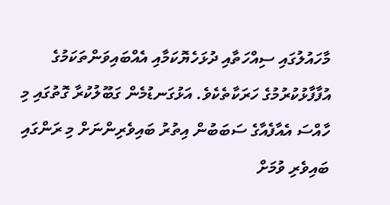މާހައުލުގައި ސިއްހަތާއި ދުޅަހެޔޮކަމާއި އެއްބައިވަންތަކަމުގެ އުފާފާޅުކުރުމުގެ ހަރަކާތެކެވެ. އަޅުގަނޑުމެން ގަބޫލުކުރާ ގޮތުގައި މި ހާއްސަ އެއާފެއާގެ ސަބަބުން އިތުރު ބައިވެރިންނަށް މި ރަންގައި ބައިވެރި ވުމަށް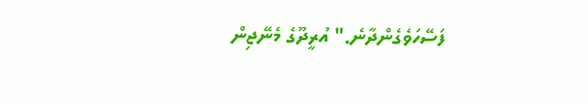ފަސޭހަވެގެންދާނެ." އުރީދޫގެ މެނޭޖިން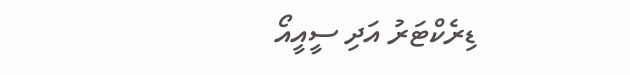ޑިރެކްޓަރު އަދި ސީއީއޯ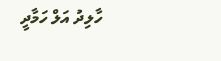ހާލިދު އަލް ހަމާދީ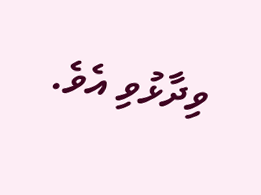ވިދާޅުވި އެވެ.